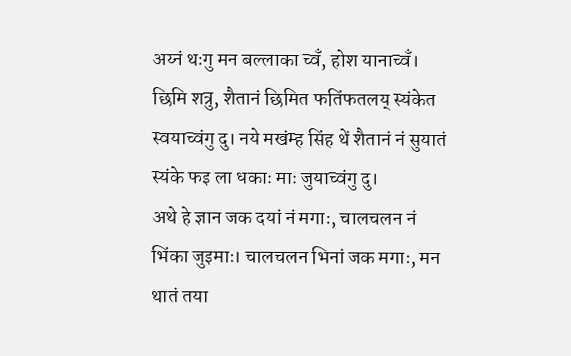अय्नं थःगु मन बल्लाका च्वँ, होश यानाच्वँ। छिमि शत्रु, शैतानं छिमित फतिंफतलय् स्यंकेत स्वयाच्वंगु दु। नये मखंम्ह सिंह थें शैतानं नं सुयातं स्यंके फइ ला धकाः माः जुयाच्वंगु दु।
अथे हे ज्ञान जक दयां नं मगाः, चालचलन नं भिंका जुइमाः। चालचलन भिनां जक मगाः, मन थातं तया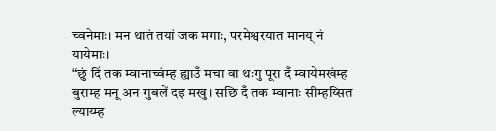च्वनेमाः। मन थातं तयां जक मगाः, परमेश्वरयात मानय् नं यायेमाः।
“छुं दिं तक म्वानाच्वंम्ह ह्याउँ मचा वा थःगु पूरा दँ म्वायेमखंम्ह बुराम्ह मनू अन गुबलें दइ मखु। सछि दँ तक म्वानाः सीम्हय्सित ल्याय्म्ह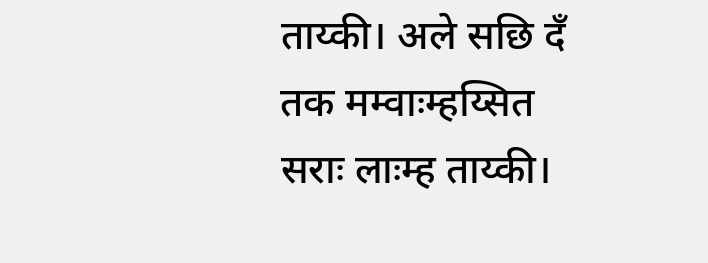ताय्की। अले सछि दँ तक मम्वाःम्हय्सित सराः लाःम्ह ताय्की।